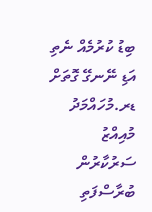ބިޑު ކުރުމެއް ނެތި އަޑި ނޭނގޭ ގޮތަށް ޑރ.މުހައްމަދު މުއިއްޒު ސަރުކާރުން ބުރާސްފަތި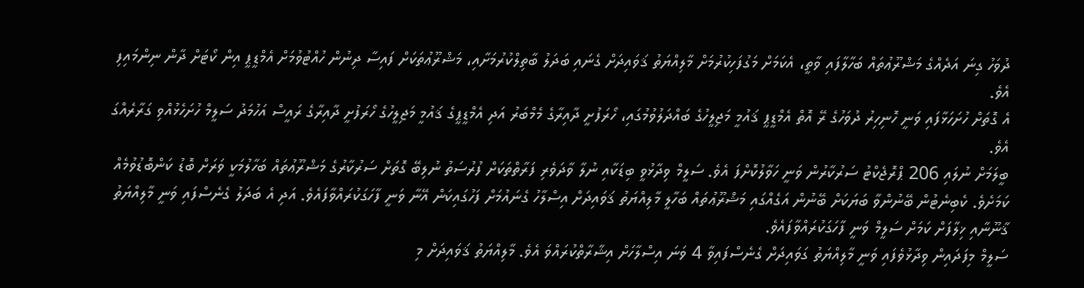ދުވަހު ގިނަ އަދެއްގެ މަޝްރޫޢުތައް ބަހާލާފައި ވާތީ، އެކަމަށް މަގުފަހިކުރުމަށް މާލިއްޔަތު ޤަވައިދަށް ގެނައި ބަދަލު ބާތިލްކުރުމަށާއި، މަޝްރޫޢުތަކަށް ފައިސާ ދިނުން ހުއްޓުވުމަށް އެމްޑީޕީ އިން ކޯޓަށް ދާން ނިންމައިފި އެވެ.
އެ ގޮތަށް ހުށަހަޅާފައި ވަނީ ހޮނިހިރު ދުވަހުގެ ރޭ އޮތް އެމްޑީޕީ ޤައުމީ މަޖިލީހުގެ ބައްދަލުވުމުގައި، ހޯރަފުށީ ދާއިރާގެ މެމްބަރު އަދި އެމްޑީޕީގެ ޤައުމީ މަޖިލީހުގެ ހޯރަފުށީ ދާއިރާގެ ރައީސް އަހުމަދު ސަލީމް ހުށަހެޅުއްވި ގަރާރެއްގަ އެވެ.
ބީލަމަށް ނުލައި 206 ޕްރޮޖެކްޓު ސަރުކާރުން ވަނީ ހަވާލުކޮށްފަ އެވެ. ސަލީމް ވިދާޅުވީ ބިޑަކާއި ނުލާ ވާދަވެރި ފަރާތްތަކަށް ފުރުސަތު ނުލިބޭ ގޮތަށް ސަރުކާރުގެ މަޝްރޫޢުތައް ބަހާލުމަކީ ވަރަށް ބޮޑު ކަންބޮޑުވުމެއް ކަމަށެވެ. ކެބިނެޓުން ބޭނުންވާ ބަޔަކަށް ބޭނުން އަގެއްގައި މަޝްރޫޢުތައް ބަހާލީ މާލިއްޔަތު ޤަވައިދަށް އިސްލާހު ގެނައުމަށް ފަހުގައިކަން އޭނާ ވަނީ ފާހަގަކުރައްވާފައެވެ. އަދި އެ ބަދަލު ގެނެސްފައި ވަނީ މާލިއްޔަތު ޤާނޫނާއި ޚިލާފަށް ކަމަށް ސަލީމް ވަނީ ފާހަގަކުރައްވާފައެވެ.
ސަލީމް މިފަދައިން ވިދާޅުވެފައި ވަނީ މާލިއްޔަތު ގަވައިދަށް ގެނެސްފައިވާ 4 ވަނަ އިސްލާހަށް އިޝާރާތްކުރައްވަ އެވެ. މާލިއްޔަތު ޤަވައިދަށް މި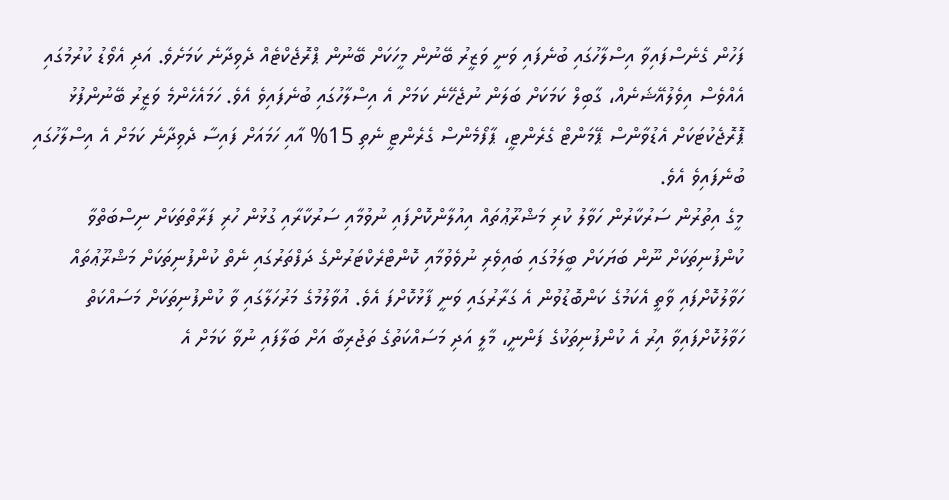ފަހުން ގެނެސްފައިވާ އިސްލާހުގައި ބުނެފައި ވަނީ ވަޒީރު ބޭނުން މީހަކަށް ބޭނުން ޕްރޮޖެކްޓެއް ދެވިދާނެ ކަމަށެވެ. އަދި އެވޯޑު ކުރުމުގައި އެއްވެސް އިވެލުއޭޝަނެއް، ގާބިލް ކަމަކަށް ބަލަން ނުޖެހޭނެ ކަމަށް އެ އިސްލާހުގައި ބުނެފައިވެ އެވެ. ހަމައެހެންމެ ވަޒީރު ބޭނުންފުޅު ޕޮރޮޖެކުޓަކަށް އެޑުވާންސް ޕޭމަންޓް ގެރެންޓީ، ޕާފޯމެންސް ގެރެންޓީ ނެތި 15% އާއި ހަމައަށް ފައިސާ ދެވިދާނެ ކަމަށް އެ އިސްލާހުގައި ބުނެފައިވެ އެވެ.
މީގެ އިތުރުން ސަރުކާރުން ހަވާލު ކުރި މަޝްރޫޢުތައް އިއުލާންކޮށްފައި ނުވުމާއި ސަރުކާރާއި ގުޅުން ހުރި ފަރާތްތަކަށް ނިސްބަތްވާ ކުންފުނިތަކަށް ނޫން ބަޔަކަށް ބީލަމުގައި ބައިވެރި ނުވެވުމާއި ކޮންޓްރެކްޓަރުންގެ ދަފްތަރުގައި ނެތް ކުންފުނިތަކަށް މަޝްރޫޢުތައް ހަވާލުކޮށްފައި ވާތީ އެކަމުގެ ކަންބޮޑުވުން އެ ގަރާރުގައި ވަނީ ފާޅުކޮށްފަ އެވެ. އުވާލުމުގެ މަރުހަލާގައި ވާ ކުންފުނިތަކަށް މަސައްކަތް ހަވާލުކޮށްފައިވާ އިރު އެ ކުންފުނިތަކުގެ ފަންނީ، މާލީ އަދި މަސައްކަތުގެ ތަޖުރިބާ އަށް ބަލާފައި ނުވާ ކަމަށް އެ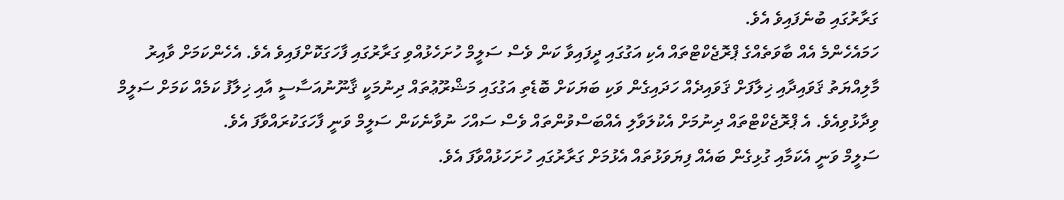ގަރާރުގައި ބުނެފައިވެ އެވެ.
ހަމައެހެންމެ އެއް ބާވަތެއްގެ ޕްރޮޖެކްޓްތައް އެކި އަގުގައި ދީފައިވާ ކަން ވެސް ސަލީމް ހުށަހެޅުއްވި ގަރާރުގައި ފާހަގަކޮށްފައިވެ އެވެ. އެހެންކަމަށް ވާއިރު މާލިއްޔަތު ޤަވައިދާއި ޚިލާފަށް ޤަވައިދެއް ހަދައިގެން ވަކި ބަޔަކަށް ބޮޑެތި އަގުގައި މަޝްރޫޢުތައް ދިނުމަކީ ޤާނޫނުއަސާސީ އާއި ޚިލާފު ކަމެއް ކަމަށް ސަލީމް ވިދާޅުވިއެވެ. އެ ޕްރޮޖެކްޓްތައް ދިނުމަށް އެކުލަވާލި އެއްބަސްވުންތައް ވެސް ސައްހަ ނުވާނެކަން ސަލީމް ވަނީ ފާހަގަކުރައްވާފަ އެވެ.
ސަލީމް ވަނީ އެކަމާއި ގުޅިގެން ބައެއް ފިޔަވަޅުތައް އެޅުމަށް ގަރާރުގައި ހުށަހަޅުއްވާފަ އެވެ.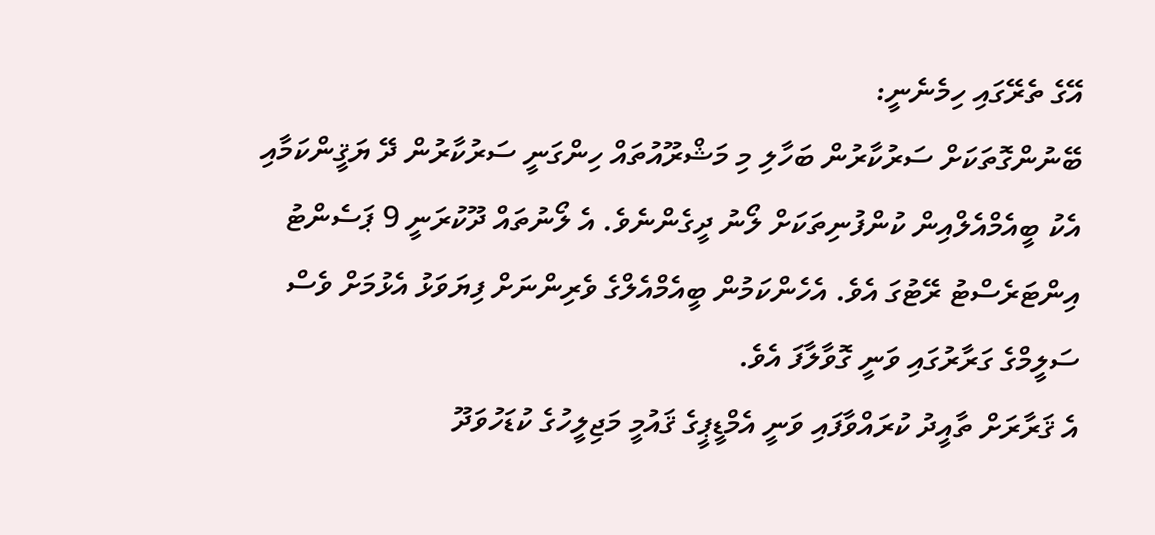އޭގެ ތެރޭގައި ހިމެނެނީ:
ބޭނުންގޮތަކަށް ސަރުކާރުން ބަހާލި މި މަޝްރޫއުތައް ހިންގަނީ ސަރުކާރުން ދޭ ޔަޤީންކަމާއި އެކު ބީއެމްއެލްއިން ކުންފުނިތަކަށް ލޯނު ދީގެންނެވެ. އެ ލޯނުތައް ދޫކުރަނީ 9 ޕަސެންޓު އިންޓަރެސްޓު ރޭޓުގަ އެވެ. އެހެންކަމުން ބީއެމްއެލްގެ ވެރިންނަށް ފިޔަވަޅު އެޅުމަށް ވެސް ސަލީމްގެ ގަރާރުގައި ވަނީ ގޮވާލާފަ އެވެ.
އެ ޤަރާރަށް ތާއީދު ކުރައްވާފައި ވަނީ އެމްޑީޕީގެ ޤައުމީ މަޖިލީހުގެ ކުޑަހުވަދޫ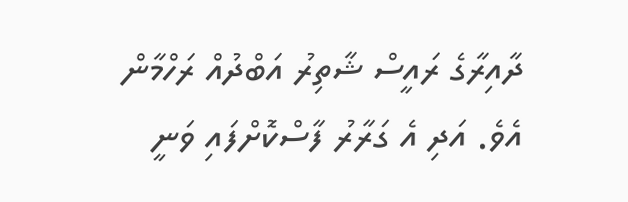ދާއިރާގެ ރައީސް ޝާތިރު އަބްދުއް ރަހްމާން އެވެ. އަދި އެ ގަރާރު ފާސްކޮށްފައި ވަނީ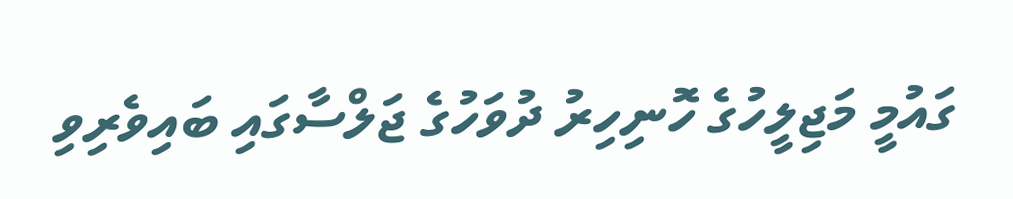ގައުމީ މަޖިލީހުގެ ހޮނިހިރު ދުވަހުގެ ޖަލްސާގައި ބައިވެރިވި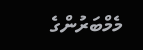މެމްބަރުންގެ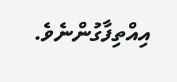އިއްތިފާގުންނެވެ.